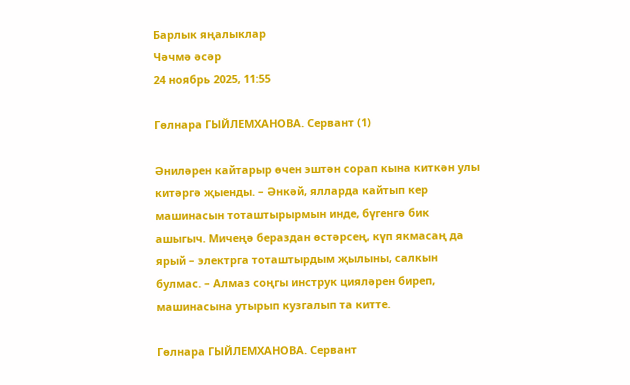Барлык яңалыклар
Чәчмә әсәр
24 ноябрь 2025, 11:55

Гөлнара ГЫЙЛЕМХАНОВА. Сервант (1)

Əнилəрен кайтарыр өчен эштəн сорап кына киткəн улы китəргə җыенды. – Əнкəй, ялларда кайтып кер машинасын тоташтырырмын инде, бүгенгə бик ашыгыч. Мичеңə бераздан өстəрсең, күп якмасаң да ярый – электрга тоташтырдым җылыны, салкын булмас. – Алмаз соңгы инструк циялəрен биреп, машинасына утырып кузгалып та китте.

Гөлнара ГЫЙЛЕМХАНОВА. Сервант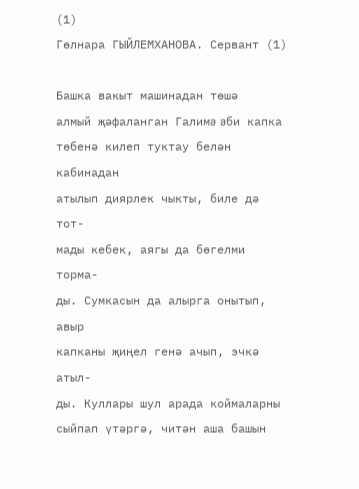(1)
Гөлнара ГЫЙЛЕМХАНОВА. Сервант (1)

Башка вакыт машинадан төшə
алмый җəфаланган Галимə əби капка
төбенə килеп туктау белəн кабинадан
атылып диярлек чыкты, биле дə тот-
мады кебек, аягы да бөгелми торма-
ды. Сумкасын да алырга онытып, авыр
капканы җиңел генə ачып, эчкə атыл-
ды. Куллары шул арада коймаларны
сыйпап үтəргə, читəн аша башын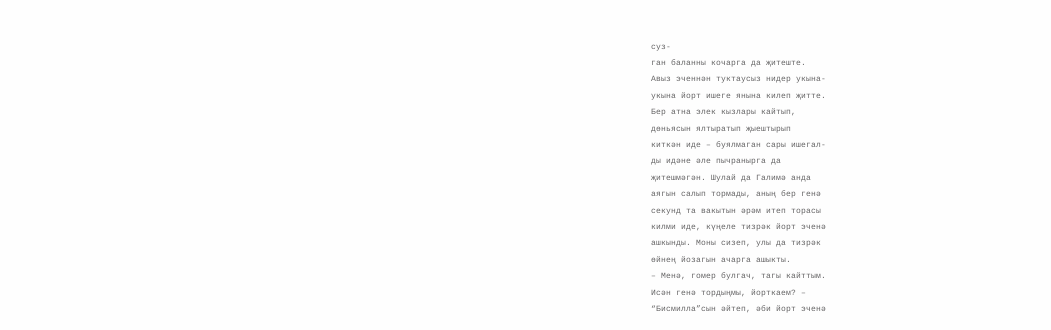суз-
ган баланны кочарга да җитеште.
Авыз эченнəн туктаусыз нидер укына-
укына йорт ишеге янына килеп җитте.
Бер атна элек кызлары кайтып,
дөньясын ялтыратып җыештырып
киткəн иде – буялмаган сары ишегал-
ды идəне əле пычранырга да
җитешмəгəн. Шулай да Галимə анда
аягын салып тормады, аның бер генə
секунд та вакытын əрəм итеп торасы
килми иде, күңеле тизрəк йорт эченə
ашкынды. Моны сизеп, улы да тизрəк
өйнең йозагын ачарга ашыкты.
– Менə, гомер булгач, тагы кайттым.
Исəн генə тордыңмы, йорткаем? –
“Бисмилла”сын əйтеп, əби йорт эченə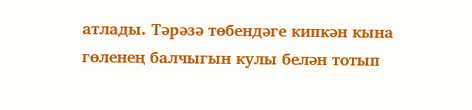атлады. Тəрəзə төбендəге кипкəн кына
гөленең балчыгын кулы белəн тотып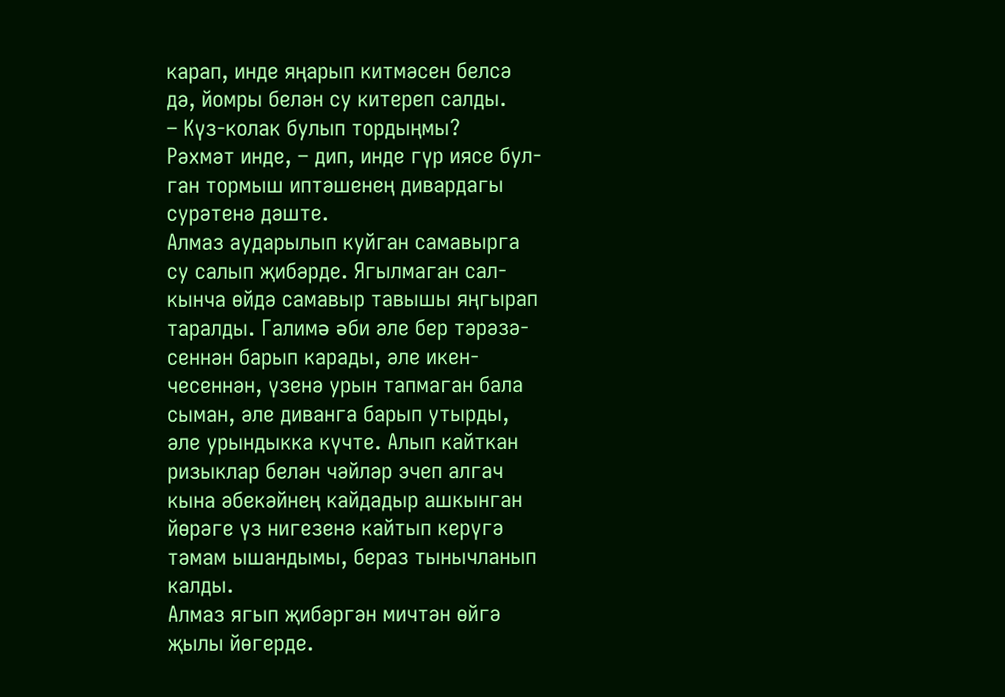карап, инде яңарып китмəсен белсə
дə, йомры белəн су китереп салды.
– Күз-колак булып тордыңмы?
Рəхмəт инде, – дип, инде гүр иясе бул-
ган тормыш иптəшенең дивардагы
сурəтенə дəште.
Алмаз аударылып куйган самавырга
су салып җибəрде. Ягылмаган сал-
кынча өйдə самавыр тавышы яңгырап
таралды. Галимə əби əле бер тəрəзə-
сеннəн барып карады, əле икен-
чесеннəн, үзенə урын тапмаган бала
сыман, əле диванга барып утырды,
əле урындыкка күчте. Алып кайткан
ризыклар белəн чəйлəр эчеп алгач
кына əбекəйнең кайдадыр ашкынган
йөрəге үз нигезенə кайтып керүгə
тəмам ышандымы, бераз тынычланып
калды.
Алмаз ягып җибəргəн мичтəн өйгə
җылы йөгерде.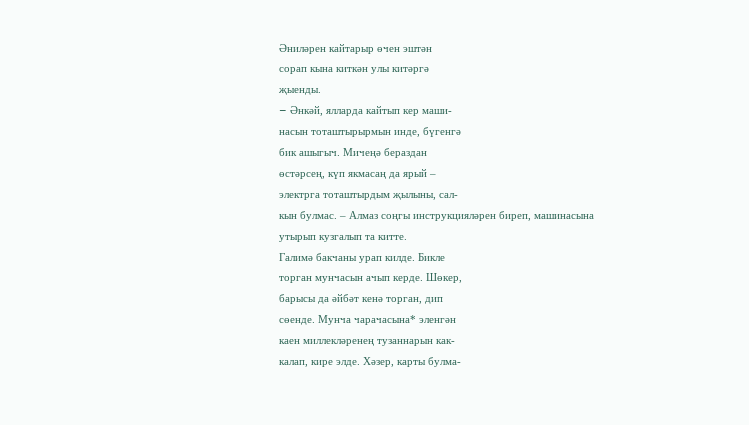Əнилəрен кайтарыр өчен эштəн
сорап кына киткəн улы китəргə
җыенды.
– Əнкəй, ялларда кайтып кер маши-
насын тоташтырырмын инде, бүгенгə
бик ашыгыч. Мичеңə бераздан
өстəрсең, күп якмасаң да ярый –
электрга тоташтырдым җылыны, сал-
кын булмас. – Алмаз соңгы инструкциялəрен биреп, машинасына
утырып кузгалып та китте.
Галимə бакчаны урап килде. Бикле
торган мунчасын ачып керде. Шөкер,
барысы да əйбəт кенə торган, дип
сөенде. Мунча чарачасына* эленгəн
каен миллеклəренең тузаннарын как-
калап, кире элде. Хəзер, карты булма-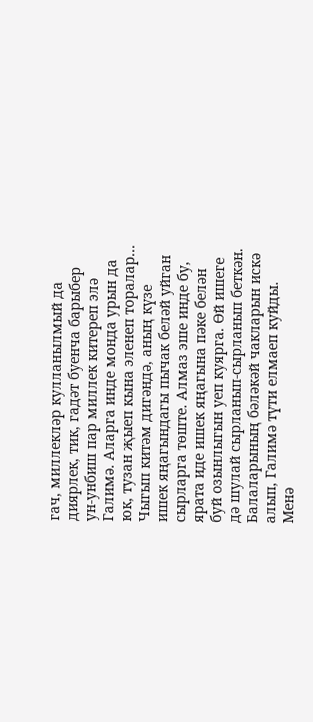гач, миллеклəр кулланылмый да
диярлек, тик, гадəт буенча барыбер
ун-унбиш пар миллек китереп элə
Галимə. Аларга инде монда урын да
юк, тузан җыеп кына эленеп торалар...
Чыгып китəм дигəндə, аның күзе
ишек яңагындагы пычак белəй уйган
сырларга төште. Алмаз эше инде бу,
ярата иде ишек яңагына пəке белəн
буй озынлыгын уеп куярга. Өй ишеге
дə шулай сырланып-сырланып беткəн.
Балаларының бəлəкəй чакларын искə
алып, Галимə түти елмаеп куйды.
Менə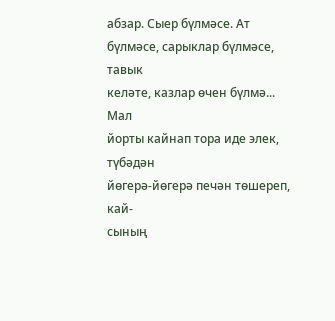абзар. Сыер бүлмəсе. Ат
бүлмəсе, сарыклар бүлмəсе, тавык
келəте, казлар өчен бүлмə... Мал
йорты кайнап тора иде элек, түбəдəн
йөгерə-йөгерə печəн төшереп, кай-
сының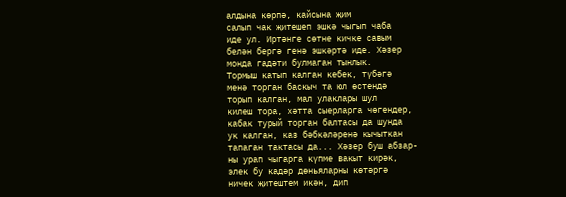алдына көрпə, кайсына җим
салып чак җитешеп эшкə чыгып чаба
иде ул. Иртəнге сөтне кичке савым
белəн бергə генə эшкəртə иде. Хəзер
монда гадəти булмаган тынлык.
Тормыш катып калган кебек, түбəгə
менə торган баскыч та юл өстендə
торып калган, мал улаклары шул
килеш тора, хəтта сыерларга чөгендер,
кабак турый торган балтасы да шунда
ук калган, каз бəбкəлəренə кычыткан
тапаган тактасы да... Хəзер буш абзар-
ны урап чыгарга күпме вакыт кирəк,
элек бу кадəр дөньяларны көтəргə
ничек җитештем икəн, дип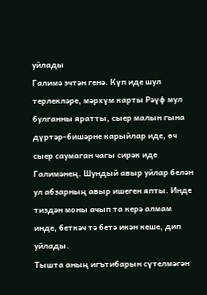уйлады
Галимə эчтəн генə. Күп иде шул
терлеклəре, мəрхүм карты Рəүф мул
булганны яратты, сыер малын гына
дүртəр-бишəрне карыйлар иде, өч
сыер саумаган чагы сирəк иде
Галимəнең. Шундый авыр уйлар белəн
ул абзарның авыр ишеген япты. Инде
тиздəн моны ачып та керə алмам
инде, беткəч тə бетə икəн кеше, дип
уйлады.
Тышта аның игътибарын сүтелмəгəн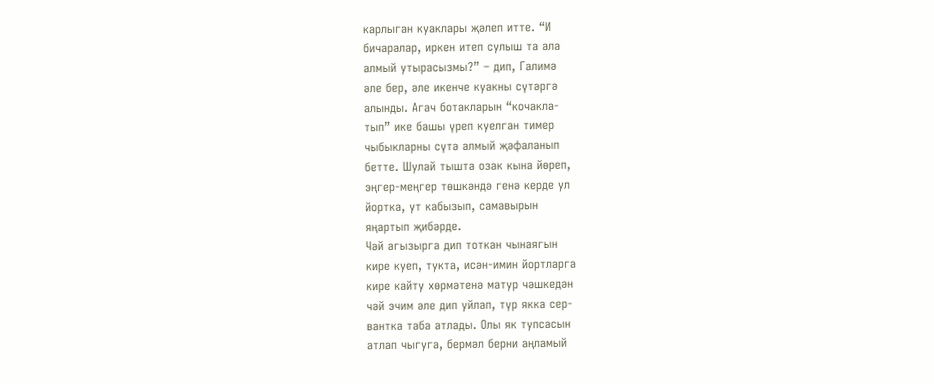карлыган куаклары җəлеп итте. “И
бичаралар, иркен итеп сулыш та ала
алмый утырасызмы?” – дип, Галимə
əле бер, əле икенче куакны сүтəргə
алынды. Агач ботакларын “кочакла-
тып” ике башы үреп куелган тимер
чыбыкларны сүтə алмый җəфаланып
бетте. Шулай тышта озак кына йөреп,
эңгер-меңгер төшкəндə генə керде ул
йортка, ут кабызып, самавырын
яңартып җибəрде.
Чəй агызырга дип тоткан чынаягын
кире куеп, тукта, исəн-имин йортларга
кире кайту хөрмəтенə матур чəшкедəн
чəй эчим əле дип уйлап, түр якка сер-
вантка таба атлады. Олы як тупсасын
атлап чыгуга, бермəл берни аңламый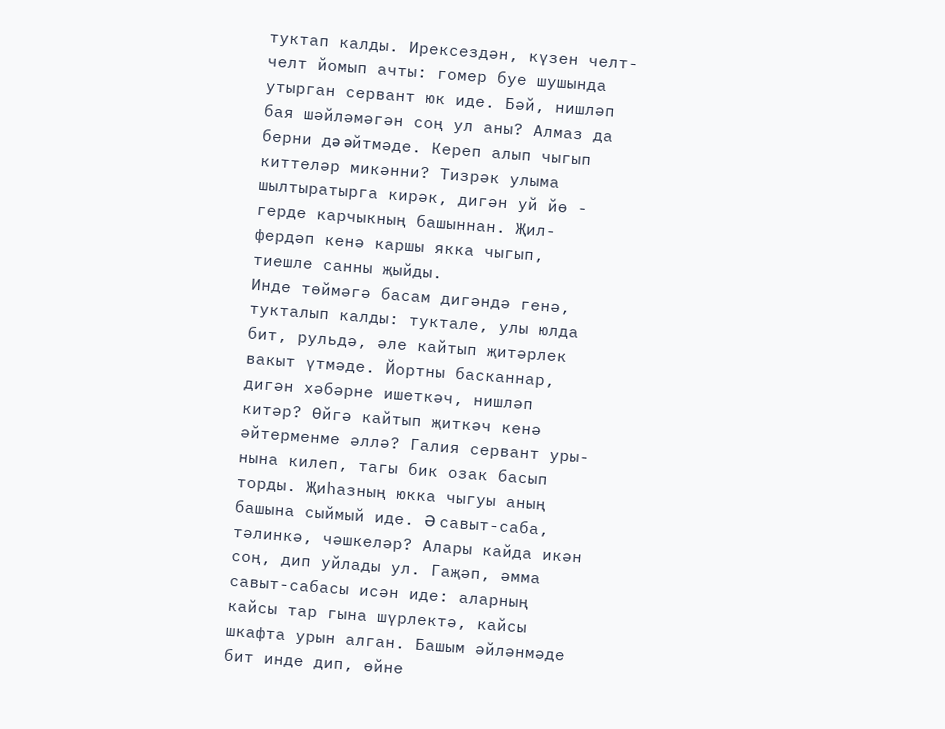туктап калды. Ирексездəн, күзен челт-
челт йомып ачты: гомер буе шушында
утырган сервант юк иде. Бəй, нишлəп
бая шəйлəмəгəн соң ул аны? Алмаз да
берни дə əйтмəде. Кереп алып чыгып
киттелəр микəнни? Тизрəк улыма
шылтыратырга кирəк, дигəн уй йө -
герде карчыкның башыннан. Җил-
фердəп кенə каршы якка чыгып,
тиешле санны җыйды.
Инде төймəгə басам дигəндə генə,
тукталып калды: туктале, улы юлда
бит, рульдə, əле кайтып җитəрлек
вакыт үтмəде. Йортны басканнар,
дигəн хəбəрне ишеткəч, нишлəп
китəр? Өйгə кайтып җиткəч кенə
əйтерменме əллə? Галия сервант уры-
нына килеп, тагы бик озак басып
торды. Җиһазның юкка чыгуы аның
башына сыймый иде. Ə савыт-саба,
тəлинкə, чəшкелəр? Алары кайда икəн
соң, дип уйлады ул. Гаҗəп, əмма
савыт-сабасы исəн иде: аларның
кайсы тар гына шүрлектə, кайсы
шкафта урын алган. Башым əйлəнмəде
бит инде дип, өйне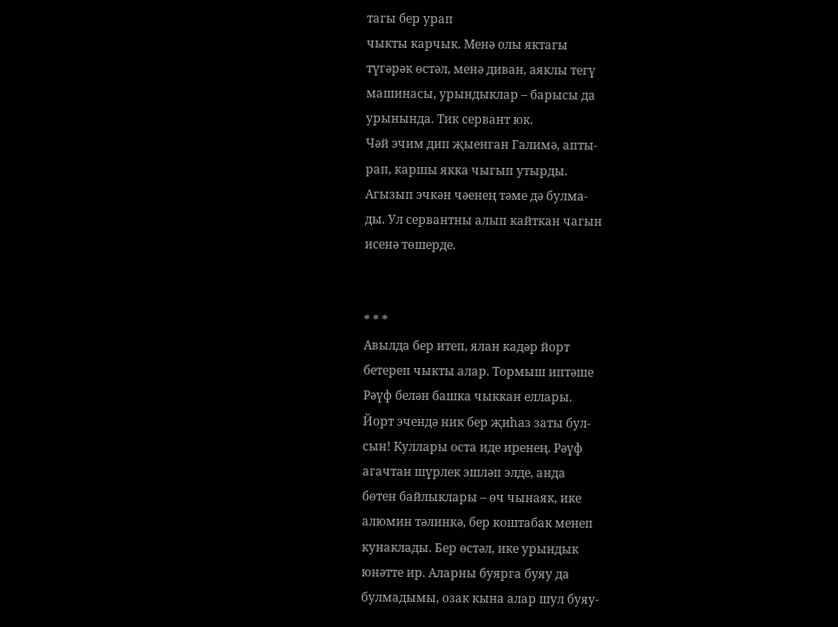тагы бер урап
чыкты карчык. Менə олы яктагы
түгəрəк өстəл, менə диван, аяклы тегү
машинасы, урындыклар – барысы да
урынында. Тик сервант юк.
Чəй эчим дип җыенган Галимə, апты-
рап, каршы якка чыгып утырды.
Агызып эчкəн чəенең тəме дə булма-
ды. Ул сервантны алып кайткан чагын
исенə төшерде.


* * *
Авылда бер итеп, ялан кадəр йорт
бетереп чыкты алар. Тормыш иптəше
Рəүф белəн башка чыккан еллары.
Йорт эчендə ник бер җиһаз заты бул-
сын! Куллары оста иде иренең. Рəүф
агачтан шүрлек эшлəп элде, анда
бөтен байлыклары – өч чынаяк, ике
алюмин тəлинкə, бер коштабак менеп
кунаклады. Бер өстəл, ике урындык
юнəтте ир. Аларны буярга буяу да
булмадымы, озак кына алар шул буяу-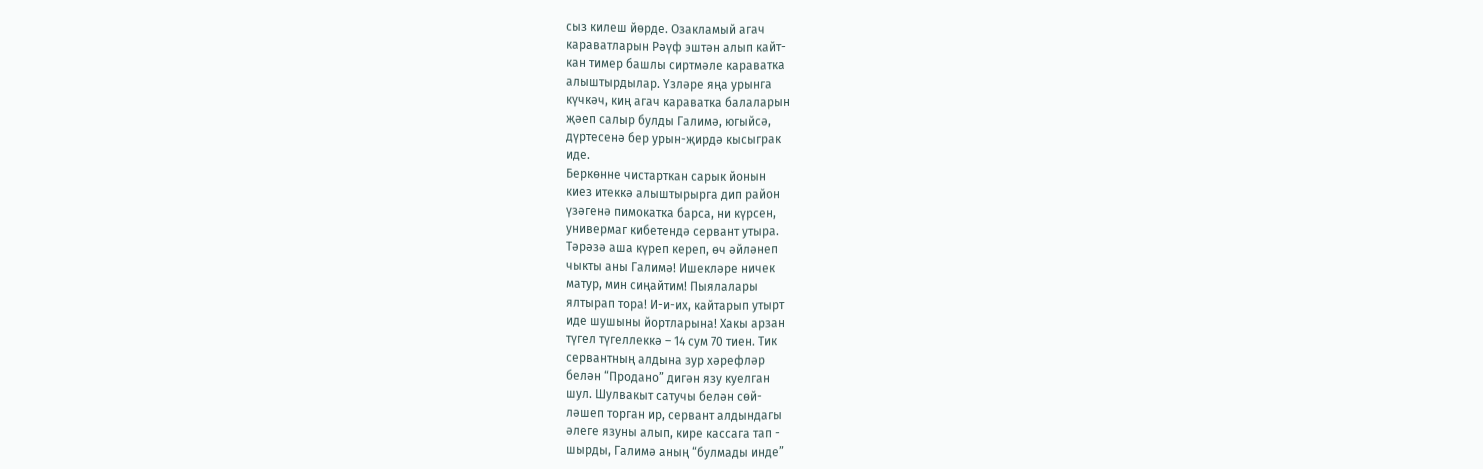сыз килеш йөрде. Озакламый агач
караватларын Рəүф эштəн алып кайт-
кан тимер башлы сиртмəле караватка
алыштырдылар. Үзлəре яңа урынга
күчкəч, киң агач караватка балаларын
җəеп салыр булды Галимə, югыйсə,
дүртесенə бер урын-җирдə кысыграк
иде.
Беркөнне чистарткан сарык йонын
киез итеккə алыштырырга дип район
үзəгенə пимокатка барса, ни күрсен,
универмаг кибетендə сервант утыра.
Тəрəзə аша күреп кереп, өч əйлəнеп
чыкты аны Галимə! Ишеклəре ничек
матур, мин сиңайтим! Пыялалары
ялтырап тора! И-и-их, кайтарып утырт
иде шушыны йортларына! Хакы арзан
түгел түгеллеккə – 14 сум 70 тиен. Тик
сервантның алдына зур хəрефлəр
белəн “Продано” дигəн язу куелган
шул. Шулвакыт сатучы белəн сөй-
лəшеп торган ир, сервант алдындагы
əлеге язуны алып, кире кассага тап -
шырды, Галимə аның “булмады инде”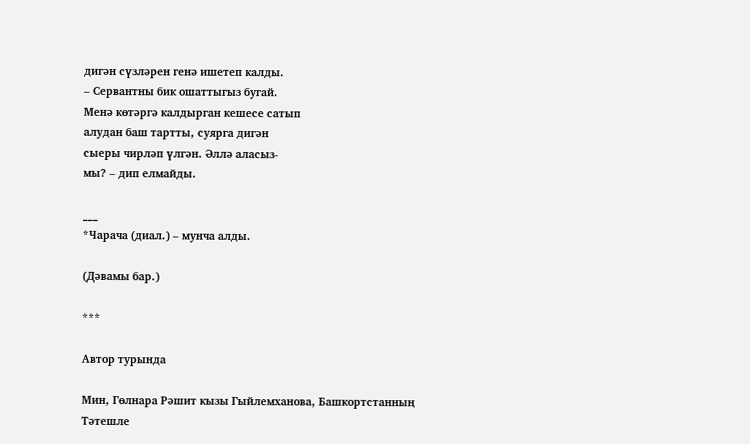дигəн сүзлəрен генə ишетеп калды.
– Сервантны бик ошаттыгыз бугай.
Менə көтəргə калдырган кешесе сатып
алудан баш тартты, суярга дигəн
сыеры чирлəп үлгəн. Əллə аласыз-
мы? – дип елмайды.

___
*Чарача (диал.) – мунча алды.

(Дәвамы бар.)

***

Автор турында

Мин, Гөлнара Рəшит кызы Гыйлемханова, Башкортстанның Тəтешле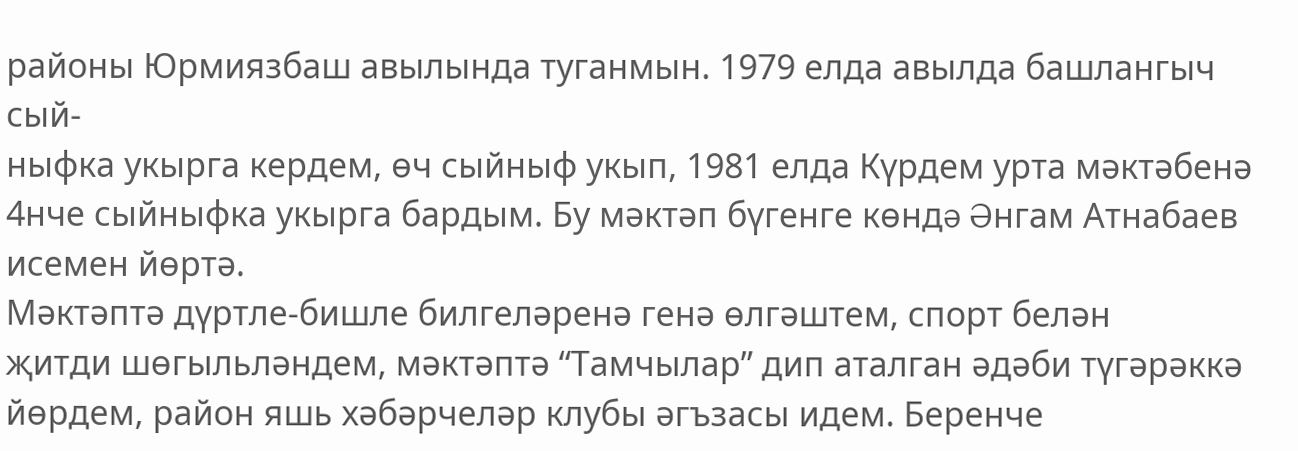районы Юрмиязбаш авылында туганмын. 1979 елда авылда башлангыч сый-
ныфка укырга кердем, өч сыйныф укып, 1981 елда Күрдем урта мəктəбенə
4нче сыйныфка укырга бардым. Бу мəктəп бүгенге көндə Əнгам Атнабаев
исемен йөртə.
Мəктəптə дүртле-бишле билгелəренə генə өлгəштем, спорт белəн
җитди шөгыльлəндем, мəктəптə “Тамчылар” дип аталган əдəби түгəрəккə
йөрдем, район яшь хəбəрчелəр клубы əгъзасы идем. Беренче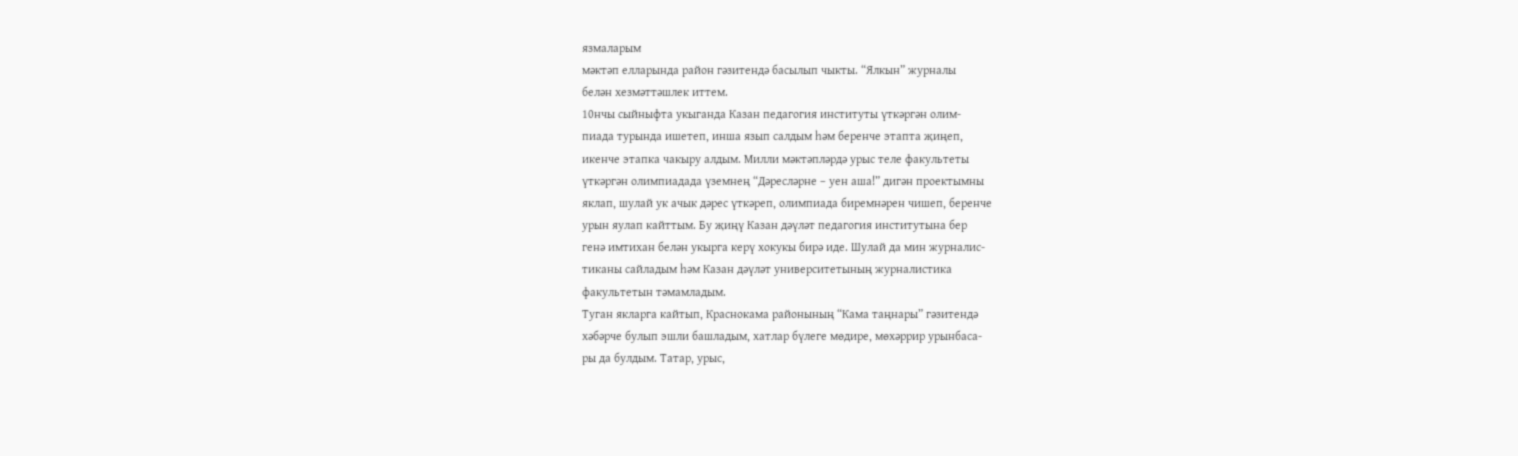язмаларым
мəктəп елларында район гəзитендə басылып чыкты. “Ялкын” журналы
белəн хезмəттəшлек иттем.
10нчы сыйныфта укыганда Казан педагогия институты үткəргəн олим-
пиада турында ишетеп, инша язып салдым һəм беренче этапта җиңеп,
икенче этапка чакыру алдым. Милли мəктəплəрдə урыс теле факультеты
үткəргəн олимпиадада үземнең “Дəреслəрне – уен аша!” дигəн проектымны
яклап, шулай ук ачык дəрес үткəреп, олимпиада биремнəрен чишеп, беренче
урын яулап кайттым. Бу җиңү Казан дəүлəт педагогия институтына бер
генə имтихан белəн укырга керү хокукы бирə иде. Шулай да мин журналис-
тиканы сайладым һəм Казан дəүлəт университетының журналистика
факультетын тəмамладым.
Туган якларга кайтып, Краснокама районының “Кама таңнары” гəзитендə
хəбəрче булып эшли башладым, хатлар бүлеге мөдире, мөхəррир урынбаса-
ры да булдым. Татар, урыс,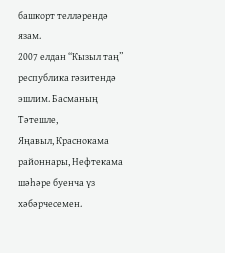башкорт теллəрендə язам.
2007 елдан “Кызыл таң” республика гəзитендə эшлим. Басманың Тəтешле,
Яңавыл, Краснокама районнары, Нефтекама шəһəре буенча үз хəбəрчесемен.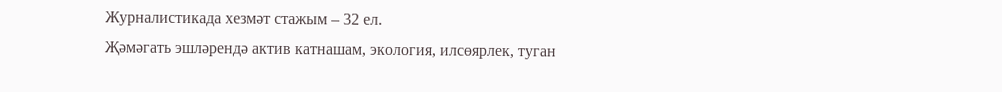Журналистикада хезмəт стажым – 32 ел.
Җəмəгать эшлəрендə актив катнашам, экология, илсөярлек, туган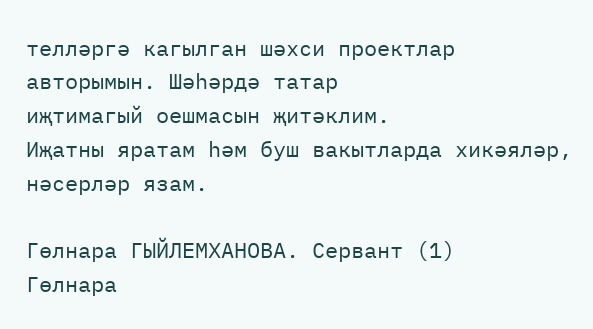теллəргə кагылган шəхси проектлар авторымын. Шəһəрдə татар
иҗтимагый оешмасын җитəклим.
Иҗатны яратам һəм буш вакытларда хикəялəр, нəсерлəр язам.

Гөлнара ГЫЙЛЕМХАНОВА. Сервант (1)
Гөлнара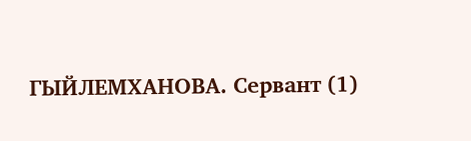ГЫЙЛЕМХАНОВА. Сервант (1)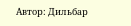Автор: Дильбар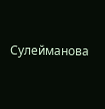Сулейманова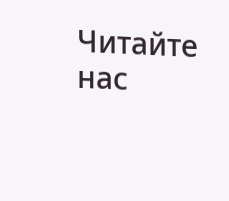Читайте нас